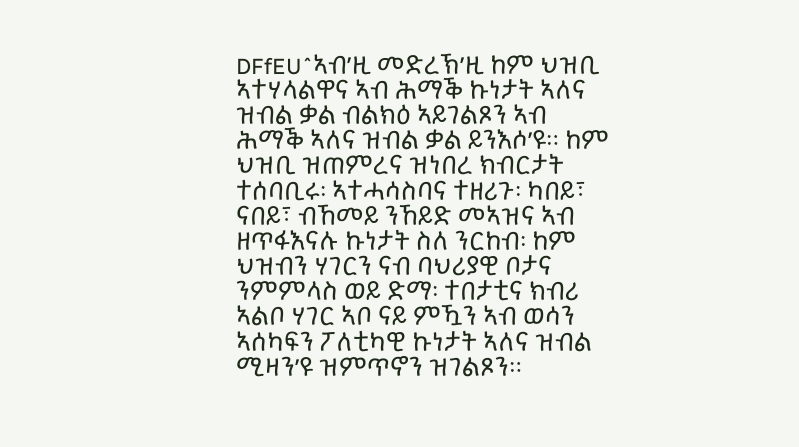DFfEUˆኣብ’ዚ መድረኽ’ዚ ከም ህዝቢ ኣተሃላልዋና ኣብ ሕማቕ ኩነታት ኣለና ዝብል ቃል ብልክዕ ኣይገልጾን ኣብ ሕማቕ ኣለና ዝብል ቃል ይንእሶ’ዩ። ከም ህዝቢ ዝጠምረና ዝነበረ ክብርታት ተሰባቢሩ፡ ኣተሓሳስባና ተዘሪጉ፡ ካበይ፣ ናበይ፣ ብኸመይ ንኸይድ መኣዝና ኣብ ዘጥፋእናሉ ኩነታት ስለ ንርከብ፡ ከም ህዝብን ሃገርን ናብ ባህሪያዊ ቦታና ንምምላስ ወይ ድማ፡ ተበታቲና ክብሪ ኣልቦ ሃገር ኣቦ ናይ ምዃን ኣብ ወሳን ኣሰካፍን ፖለቲካዊ ኩነታት ኣለና ዝብል ሚዛን’ዩ ዝምጥኖን ዝገልጾን።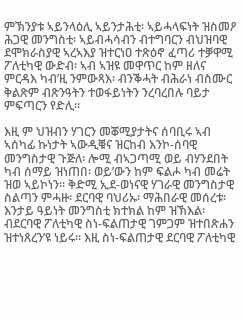ምኽንያቱ ኣይንላዕሊ ኣይንታሕቲ፡ ኣይሓላፍነት ዝስመዖ ሕጋዊ መንግስቲ፡ ኣይብሓሳብን ብተግባርን ብህዝባዊ ደሞክራስያዊ ኣረኣእያ ዝተርነዐ ተጽዕኖ ፈጣሪ ተቓዋሚ ፖለቲካዊ ውድብ፡ ኣብ ኣዝዩ መዋጥር ከም ዘለና ምርዳእ ካብ’ዚ ንምውጻእ፡ ብንቕሓት ብሕራነ ብስሙር ቅልጽም ብጽንዓትን ተወፋይነትን ንረባረበሉ ባይታ ምፍጣርን የድሊ።

እዚ ም ህዝብን ሃገርን መቖሚያታትና ሰባቢሩ ኣብ ኣሰካፊ ኩነታት ኣውዲቑና ዝርከብ እንኮ-ሰባዊ መንግስታዊ ጉጅለ፡ ሎሚ ብኣጋጣሚ ወይ ብሃንደበት ካብ ሰማይ ዝነጠበ፡ ወይ’ውን ከም ፍልሖ ካብ መሬት ዝወ ኣይኮነን። ቅድሚ ኢደ-ወነናዊ ሃገራዊ መንግስታዊ ስልጣን ምሓዙ፡ ደርባዊ ባህሪኡ፡ ማሕበራዊ መሰረቱ፡ እንታይ ዓይነት መንግስቲ ክተክል ከም ዝኽእል፡ ብደርባዊ ፖለቲካዊ ስነ-ፍልጠታዊ ገምጋም ዝተበጽሐን ዝተነጸረን’ዩ ነይሩ። እዚ ስነ-ፍልጠታዊ ደርባዊ ፖለቲካዊ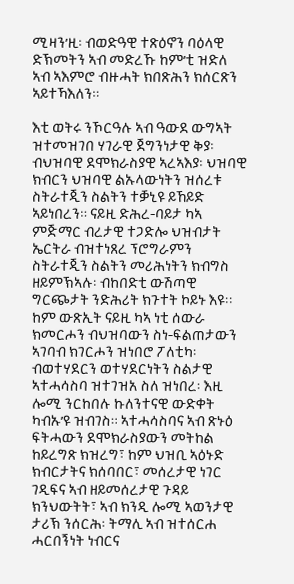ሚዛን’ዚ፡ ብወድዓዊ ተጽዕኖን ባዕላዊ ድኽመትን ኣብ መድረኹ ከም’ቲ ዝድለ ኣብ ኣእምሮ ብዙሓት ክበጽሕን ክሰርጽን ኣይተኻእለን።

እቲ ወትሩ ንኾርዓሉ ኣብ ዓውደ ውግኣት ዝተመዝገበ ሃገራዊ ጀግንነታዊ ቅያ፡ ብህዝባዊ ደሞክራስያዊ ኣረኣእያ፡ ህዝባዊ ክብርን ህዝባዊ ልኡላውነትን ዝሰረቱ ስትራተጂን ስልትን ተቓኒዩ ይኸይድ ኣይነበረን። ናይዚ ድሕረ-ባይታ ካኣ ምጅማር ብረታዊ ተጋድሎ ህዝብታት ኤርትራ ብዝተነጸረ ፕሮግራምን ስትራተጂን ስልትን መሪሕነትን ክብግስ ዘይምኽኣሉ፡ ብከበድቲ ውሽጣዊ ግርጭታት ንድሕሪት ክጉተት ኮይኑ እዩ፡፡ ከም ውጽኢት ናይዚ ካኣ ነቲ ሰውራ ክመርሖን ብህዝባውን ስነ-ፍልጠታውን ኣገባብ ክገርሖን ዝነበሮ ፖለቲካ፡ ብወተሃደርን ወተሃደርነትን ስልታዊ ኣተሓሳስባ ዝተገዝአ ስለ ዝነበረ፡ እዚ ሎሚ ንርከበሉ ኩለንተናዊ ውድቀት ካብኡ’ዩ ዝብገስ። ኣተሓሳስባና ኣብ ጽኑዕ ፍትሓውን ደሞክራስያውን መትከል ከይረግጽ ክዝረግ፣ ከም ህዝቢ ኣዕኑድ ክብርታትና ክሰባበር፣ መሰረታዊ ነገር ገዲፍና ኣብ ዘይመሰረታዊ ጉዳይ ክንህውትት፣ ኣብ ክንዲ ሎሚ ኣወንታዊ ታሪኽ ንሰርሕ፡ ትማሊ ኣብ ዝተሰርሐ ሓርበኝነት ነብርና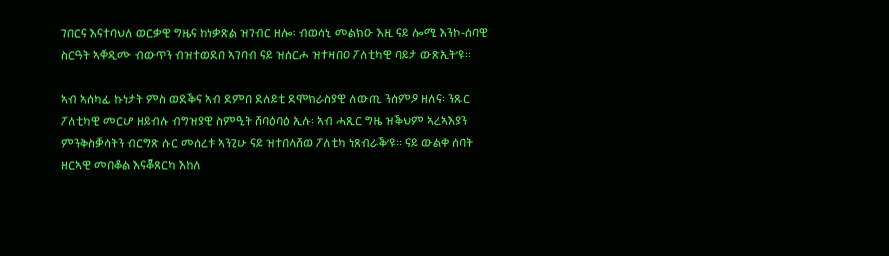ገበርና እናተባህለ ወርቃዊ ግዜና ከነቃጽል ዝገብር ዘሎ፡ ብወሳኒ መልክዑ እዚ ናይ ሎሚ እንኮ-ሰባዊ ስርዓት ኣቐዲሙ ብውጥን ብዝተወደበ ኣገባብ ናይ ዝሰርሖ ዝተዛበዐ ፖለቲካዊ ባይታ ውጽኢት’ዩ።

ኣብ ኣሰካፊ ኩነታት ምስ ወደቕና ኣብ ደምበ ደለይቲ ደሞክራስያዊ ለውጢ ንሰምዖ ዘለና፡ ንጹር ፖለቲካዊ መርሆ ዘይብሉ ብግዝያዊ ስምዒት ሸባዕባዕ ኢሉ፡ ኣብ ሓጺር ግዜ ዝቕህም ኣረኣእያን ምንቅስቓሳትን ብርግጽ ሱር መሰረቱ ኣንጊሁ ናይ ዝተበላሸወ ፖለቲካ ነጸብራቕ’ዩ። ናይ ውልቀ ሰባት ዘርኣዊ መበቆል እናቖጸርካ እከለ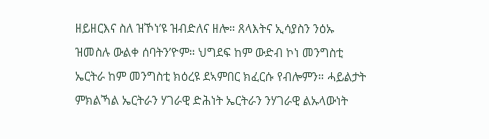ዘይዘርእና ስለ ዝኾነ’ዩ ዝብድለና ዘሎ። ጸላእትና ኢሳያስን ንዕኡ ዝመስሉ ውልቀ ሰባትን’ዮም። ህግደፍ ከም ውድብ ኮነ መንግስቲ ኤርትራ ከም መንግስቲ ክዕረዩ ደኣምበር ክፈርሱ የብሎምን። ሓይልታት ምክልኻል ኤርትራን ሃገራዊ ድሕነት ኤርትራን ንሃገራዊ ልኡላውነት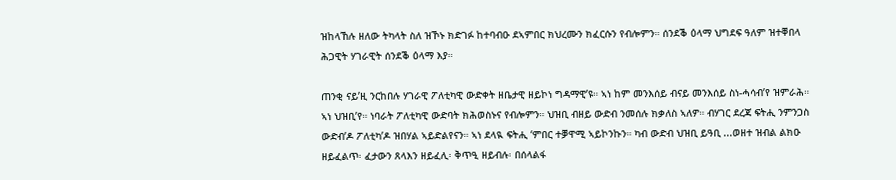ዝከላኸሉ ዘለው ትካላት ስለ ዝኾኑ ክድገፉ ከተባብዑ ደኣምበር ክህረሙን ክፈርሱን የብሎምን። ሰንደቕ ዕላማ ህግደፍ ዓለም ዝተቐበላ ሕጋዊት ሃገራዊት ሰንደቕ ዕላማ እያ።

ጠንቂ ናይ’ዚ ንርከበሉ ሃገራዊ ፖለቲካዊ ውድቀት ዘቤታዊ ዘይኮነ ግዳማዊ’ዩ። ኣነ ከም መንእሰይ ብናይ መንእሰይ ስነ-ሓሳብ’የ ዝምራሕ። ኣነ ህዝቢ’የ። ነባራት ፖለቲካዊ ውድባት ክሕወስኑና የብሎምን። ህዝቢ ብዘይ ውድብ ንመሰሉ ክቃለስ ኣለዎ። ብሃገር ደረጃ ፍትሒ ንምንጋስ ውድብ’ዶ ፖለቲካ’ዶ ዝበሃል ኣይድልየናን። ኣነ ደላዪ ፍትሒ ‘ምበር ተቓዋሚ ኣይኮንኩን። ካብ ውድብ ህዝቢ ይዓቢ ...ወዘተ ዝብል ልክዑ ዘይፈልጥ፡ ፈታውን ጸላእን ዘይፈሊ፡ ቅጥዒ ዘይብሉ፡ በሰላልፋ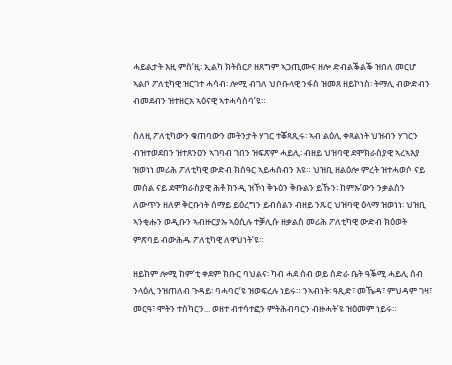ሓይልታት እዚ ምስ’ዚ፡ ኢልካ ክትሰርዖ ዘጸግም ኣጋጢሙና ዘሎ ድብልቕልቕ ዝበለ መርሆ ኣልቦ ፖለቲካዊ ዝርገተ ሓሳብ፡ ሎሚ ብገለ ህቦቡላዊ ንፋስ ዝመጸ ዘይኮነስ፡ ትማሊ ብውድብን ብመደብን ዝተዘርአ ኣዕናዊ ኣተሓሳስባ’ዩ።

ስለዚ ፖለቲካውን ቁጠባውን መትንታት ሃገር ተቖጻጺሩ፡ ኣብ ልዕሊ ቀጻልነት ህዝብን ሃገርን ብዝተወደበን ዝተጸንዐን ኣገባብ ገበን ዝፍጽም ሓይሊ፡ ብዘይ ህዝባዊ ደሞክራስያዊ ኣረኣእያ ዝወነነ መሪሕ ፖለቲካዊ ውድብ ክሰዓር ኣይሓሰብን እዩ። ህዝቢ ዘልዕሎ ምረት ዝተሓወሶ ናይ መሰል ናይ ደሞክራስያዊ ሕቶ ክንዲ ዝኾነ ቅኑዕን ቅቡልን ይኹን፡ ከምኡ’ውን ንቃልስን ለውጥን ዘለዎ ቅርቡነት ሰማይ ይዕረግን ይብሰልን ብዘይ ንጹር ህዝባዊ ዕላማ ዝወነነ፡ ህዝቢ ኣንቂሑን ወዲቡን ኣብዙርያኡ ኣዕሲሉ ተቓሊሱ ዘቃልስ መሪሕ ፖለቲካዊ ውድብ ክዕወት ምጽባይ ብውሕዱ ፖለቲካዊ ለዋህነት’ዩ።

ዘይከም ሎሚ ከም’ቲ ቀደም ክቡር ባህልና፡ ካብ ሓደ ሰብ ወይ ስድራ ቤት ዓቕሚ ሓይሊ ሰብ ንላዕሊ ንዝጠለብ ጉዳይ፡ ባሓባር’ዩ ዝወፍረሉ ነይሩ። ንኣብነት፡ ዓጺድ፣ መኼዳ፣ ምህዳም ገዛ፣ መርዓ፣ ሞትን ተስካርን... ወዘተ ብተሳተፎን ምትሕብባርን ብዙሓት’ዩ ዝዕመም ነይሩ።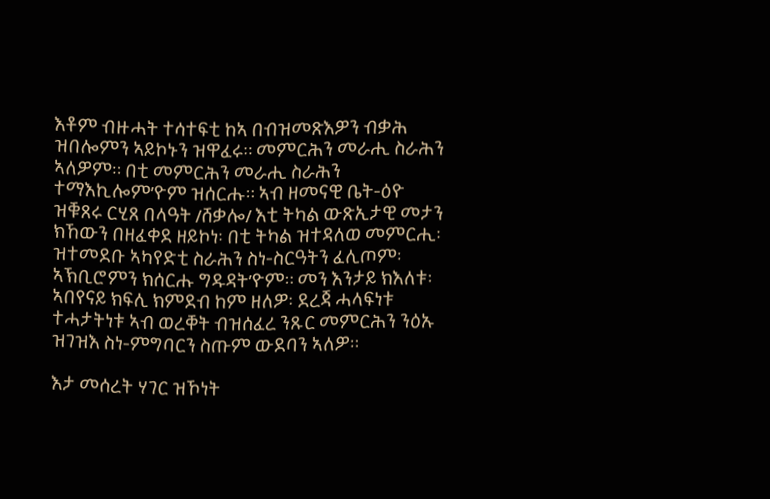እቶም ብዙሓት ተሳተፍቲ ከኣ በብዝመጽእዎን ብቃሕ ዝበሎምን ኣይኮኑን ዝዋፈሩ። መምርሕን መራሒ ስራሕን ኣለዎም። በቲ መምርሕን መራሒ ስራሕን ተማእኪሎም’ዮም ዝሰርሑ። ኣብ ዘመናዊ ቤት-ዕዮ ዝቑጸሩ ርሂጸ በላዓት /ሸቃሎ/ እቲ ትካል ውጽኢታዊ መታን ክኸውን በዘፈቀደ ዘይኮነ፡ በቲ ትካል ዝተዳለወ መምርሒ፡ ዝተመደቡ ኣካየድቲ ስራሕን ስነ-ስርዓትን ፈሊጦም፡ ኣኽቢሮምን ክሰርሑ ግዱዳት’ዮም። መን እንታይ ክእለቱ፡ ኣበየናይ ክፍሊ ክምደብ ከም ዘለዎ፡ ደረጃ ሓላፍነቱ ተሓታትነቱ ኣብ ወረቐት ብዝሰፈረ ንጹር መምርሕን ንዕኡ ዝገዝእ ስነ-ምግባርን ስጡም ውደባን ኣለዎ።

እታ መሰረት ሃገር ዝኾነት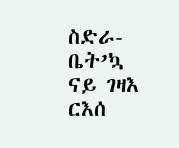ስድራ-ቤት’ኳ ናይ ገዛእ ርእሰ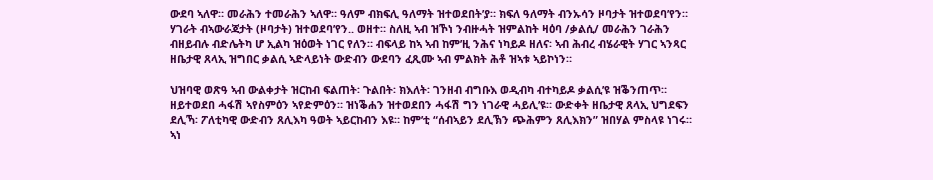ውደባ ኣለዋ። መራሕን ተመራሕን ኣለዋ። ዓለም ብክፍሊ ዓለማት ዝተወደበት’ያ። ክፍለ ዓለማት ብንኡሳን ዞባታት ዝተወደባ’የን። ሃገራት ብኣውራጃታት (ዞባታት) ዝተወደባ’የን.. ወዘተ። ስለዚ ኣብ ዝኾነ ንብዙሓት ዝምልከት ዛዕባ /ቃልሲ/ መራሕን ገራሕን ብዘይብሉ ብድሌትካ ሆ ኢልካ ዝዕወት ነገር የለን። ብፍላይ ከኣ ኣብ ከም’ዚ ንሕና ነካይዶ ዘለና፡ ኣብ ሕብረ ብሄራዊት ሃገር ኣንጻር ዘቤታዊ ጸላኢ ዝግበር ቃልሲ ኣድላይነት ውድብን ውደባን ፈጺሙ ኣብ ምልክት ሕቶ ዝኣቱ ኣይኮነን።

ህዝባዊ ወጽዓ ኣብ ውልቀታት ዝርከብ ፍልጠት፡ ጉልበት፡ ክእለት፡ ገንዘብ ብግቡእ ወዲብካ ብተካይዶ ቃልሲ’ዩ ዝቕንጠጥ። ዘይተወደበ ሓፋሽ ኣየስምዕን ኣየድምዕን። ዝነቕሐን ዝተወደበን ሓፋሽ ግን ነገራዊ ሓይሊ’ዩ። ውድቀት ዘቤታዊ ጸላኢ ህግደፍን ደሊኻ፡ ፖለቲካዊ ውድብን ጸሊእካ ዓወት ኣይርከብን እዩ። ከም’ቲ “ሰብኣይን ደሊኽን ጭሕምን ጸሊእክን” ዝበሃል ምስላዩ ነገሩ። ኣነ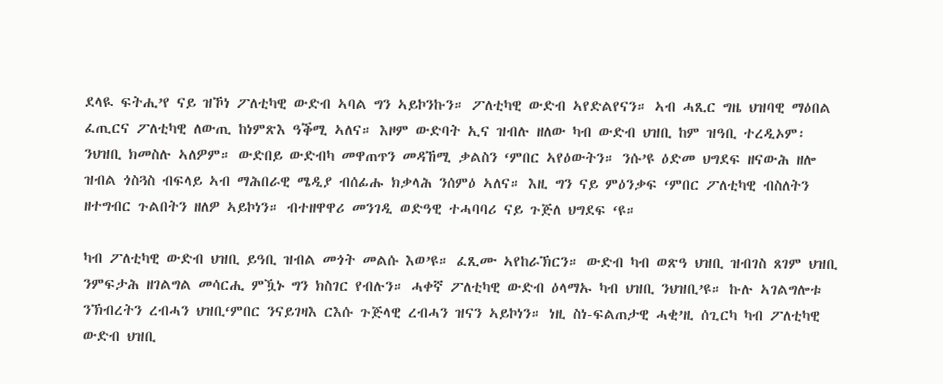ደላዪ ፍትሒ’የ ናይ ዝኾነ ፖለቲካዊ ውድብ ኣባል ግን ኣይኮንኩን። ፖለቲካዊ ውድብ ኣየድልየናን። ኣብ ሓጺር ግዜ ህዝባዊ ማዕበል ፈጢርና ፖለቲካዊ ለውጢ ከነምጽእ ዓቕሚ ኣለና። እዞም ውድባት ኢና ዝብሉ ዘለው ካብ ውድብ ህዝቢ ከም ዝዓቢ ተረዲኦም፡ ንህዝቢ ክመስሉ ኣለዎም። ውድበይ ውድብካ መዋጠጥን መዳኸሚ ቃልስን ‘ምበር ኣየዕውትን። ንሱ’ዩ ዕድመ ህግደፍ ዘናውሕ ዘሎ ዝብል ጎስጓስ ብፍላይ ኣብ ማሕበራዊ ሜዲያ ብሰፊሑ ክቃላሕ ንሰምዕ ኣለና። እዚ ግን ናይ ምዕንቃፍ ‘ምበር ፖለቲካዊ ብስለትን ዘተግብር ጉልበትን ዘለዎ ኣይኮነን። ብተዘዋዋሪ መንገዲ ወድዓዊ ተሓባባሪ ናይ ጉጅለ ህግደፍ ‘ዩ።

ካብ ፖለቲካዊ ውድብ ህዝቢ ይዓቢ ዝብል መጎት መልሱ እወ’ዩ። ፈጺሙ ኣየከራኽርን። ውድብ ካብ ወጽዓ ህዝቢ ዝብገስ ጸገም ህዝቢ ንምፍታሕ ዘገልግል መሳርሒ ምዃኑ ግን ክስገር የብሉን። ሓቀኛ ፖለቲካዊ ውድብ ዕላማኡ ካብ ህዝቢ ንህዝቢ’ዩ። ኩሉ ኣገልግሎቱ ንኽብረትን ረብሓን ህዝቢ‘ምበር ንናይገዛእ ርእሱ ጉጅላዊ ረብሓን ዝናን ኣይኮነን። ነዚ ስነ-ፍልጠታዊ ሓቂ’ዚ ሰጊርካ ካብ ፖለቲካዊ ውድብ ህዝቢ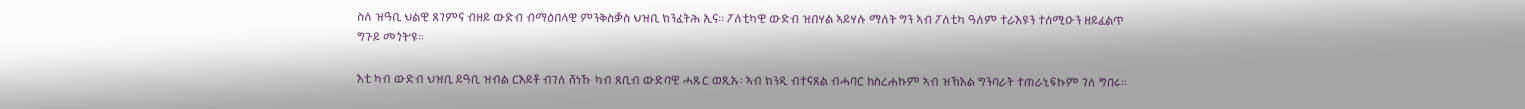ስለ ዝዓቢ ህልዊ ጸገምና ብዘይ ውድብ ብማዕበላዊ ምንቅስቓስ ህዝቢ ክንፈትሕ ኢና። ፖለቲካዊ ውድብ ዝበሃል ኣይሃሉ ማለት ግን ኣብ ፖለቲካ ዓለም ተራእዩን ተሰሚዑን ዘይፈልጥ ግጉይ መጎት’ዩ።

እቲ ካብ ውድብ ህዝቢ ይዓቢ ዝብል ርእይቶ ብገለ ሸነኹ ካብ ጸቢብ ውድባዊ ሓጹር ወጺኡ፡ ኣብ ክንዲ ብተናጸል ብሓባር ከስረሐኩም ኣብ ዝኽእል ግንባራት ተጠራኒፍኩም ገለ ግበሩ።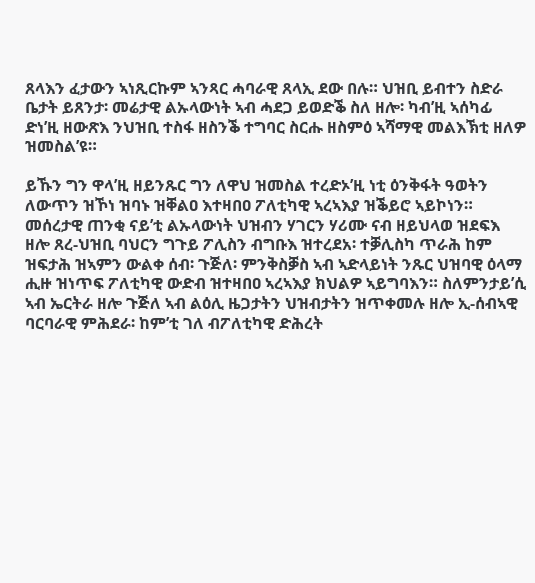ጸላእን ፈታውን ኣነጺርኩም ኣንጻር ሓባራዊ ጸላኢ ደው በሉ። ህዝቢ ይብተን ስድራ ቤታት ይጸንታ፡ መሬታዊ ልኡላውነት ኣብ ሓደጋ ይወድቕ ስለ ዘሎ፡ ካብ’ዚ ኣሰካፊ ድነ’ዚ ዘውጽእ ንህዝቢ ተስፋ ዘስንቕ ተግባር ስርሑ ዘስምዕ ኣሻማዊ መልእኽቲ ዘለዎ ዝመስል’ዩ።

ይኹን ግን ዋላ’ዚ ዘይንጹር ግን ለዋህ ዝመስል ተረድኦ’ዚ ነቲ ዕንቅፋት ዓወትን ለውጥን ዝኾነ ዝባኑ ዝቐልዐ እተዛበዐ ፖለቲካዊ ኣረኣእያ ዝቕይሮ ኣይኮነን። መሰረታዊ ጠንቂ ናይ’ቲ ልኡላውነት ህዝብን ሃገርን ሃሪሙ ናብ ዘይህላወ ዝደፍእ ዘሎ ጸረ-ህዝቢ ባህርን ግጉይ ፖሊስን ብግቡእ ዝተረደአ፡ ተቓሊስካ ጥራሕ ከም ዝፍታሕ ዝኣምን ውልቀ ሰብ፡ ጉጅለ፡ ምንቅስቓስ ኣብ ኣድላይነት ንጹር ህዝባዊ ዕላማ ሒዙ ዝነጥፍ ፖለቲካዊ ውድብ ዝተዛበዐ ኣረኣእያ ክህልዎ ኣይግባእን። ስለምንታይ’ሲ ኣብ ኤርትራ ዘሎ ጉጅለ ኣብ ልዕሊ ዜጋታትን ህዝብታትን ዝጥቀመሉ ዘሎ ኢ-ሰብኣዊ ባርባራዊ ምሕደራ፡ ከም’ቲ ገለ ብፖለቲካዊ ድሕረት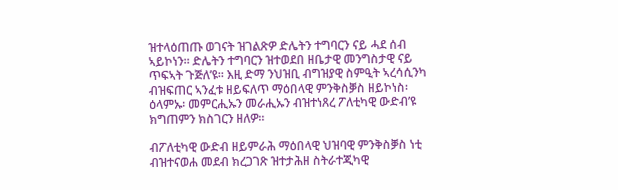ዝተላዕጠጡ ወገናት ዝገልጽዎ ድሌትን ተግባርን ናይ ሓደ ሰብ ኣይኮነን። ድሌትን ተግባርን ዝተወደበ ዘቤታዊ መንግስታዊ ናይ ጥፍኣት ጉጅለ’ዩ። እዚ ድማ ንህዝቢ ብግዝያዊ ስምዒት ኣረሳሲንካ ብዝፍጠር ኣንፈቱ ዘይፍለጥ ማዕበላዊ ምንቅስቓስ ዘይኮነስ፡ ዕላምኡ፡ መምርሒኡን መራሒኡን ብዝተነጸረ ፖለቲካዊ ውድብ’ዩ ክግጠምን ክስገርን ዘለዎ።

ብፖለቲካዊ ውድብ ዘይምራሕ ማዕበላዊ ህዝባዊ ምንቅስቓስ ነቲ ብዝተናወሐ መደብ ክረጋገጽ ዝተታሕዘ ስትራተጂካዊ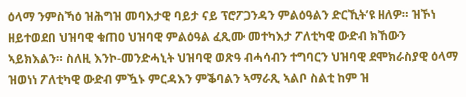ዕላማ ንምስኻዕ ዝሕግዝ መባእታዊ ባይታ ናይ ፕሮፖጋንዳን ምልዕዓልን ድርኺት’ዩ ዘለዎ። ዝኾነ ዘይተወደበ ህዝባዊ ቁጠዐ ህዝባዊ ምልዕዓል ፈጺሙ መተካእታ ፖለቲካዊ ውድብ ክኸውን ኣይክእልን። ስለዚ እንኮ-መንድሓኒት ህዝባዊ ወጽዓ ብሓሳብን ተግባርን ህዝባዊ ደሞክራስያዊ ዕላማ ዝወነነ ፖለቲካዊ ውድብ ምዃኑ ምርዳእን ምቕባልን ኣማራጺ ኣልቦ ስልቲ ከም ዝ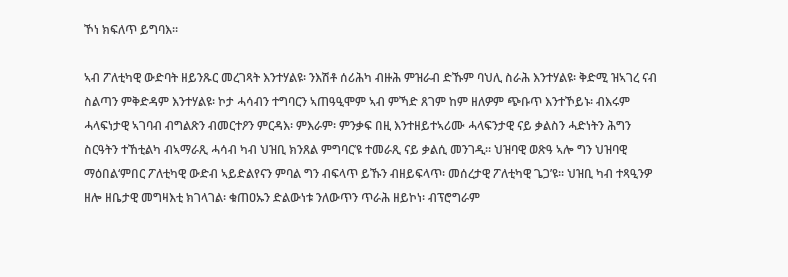ኾነ ክፍለጥ ይግባእ።

ኣብ ፖለቲካዊ ውድባት ዘይንጹር መረገጻት እንተሃልዩ፡ ንእሽቶ ሰሪሕካ ብዙሕ ምዝራብ ድኹም ባህሊ ስራሕ እንተሃልዩ፡ ቅድሚ ዝኣገረ ናብ ስልጣን ምቅድዳም እንተሃልዩ፡ ኮታ ሓሳብን ተግባርን ኣጠዓዒሞም ኣብ ምኻድ ጸገም ከም ዘለዎም ጭቡጥ እንተኾይኑ፡ ብእሩም ሓላፍነታዊ ኣገባብ ብግልጽን ብመርተዖን ምርዳእ፡ ምእራም፡ ምንቃፍ በዚ እንተዘይተኣሪሙ ሓላፍንታዊ ናይ ቃልስን ሓድነትን ሕግን ስርዓትን ተኸቲልካ ብኣማራጺ ሓሳብ ካብ ህዝቢ ክንጸል ምግባር’ዩ ተመራጺ ናይ ቃልሲ መንገዲ። ህዝባዊ ወጽዓ ኣሎ ግን ህዝባዊ ማዕበል‘ምበር ፖለቲካዊ ውድብ ኣይድልየናን ምባል ግን ብፍላጥ ይኹን ብዘይፍላጥ፡ መሰረታዊ ፖለቲካዊ ጌጋ’ዩ። ህዝቢ ካብ ተጻዒንዎ ዘሎ ዘቤታዊ መግዛእቲ ክገላገል፡ ቁጠዐኡን ድልውነቱ ንለውጥን ጥራሕ ዘይኮነ፡ ብፕሮግራም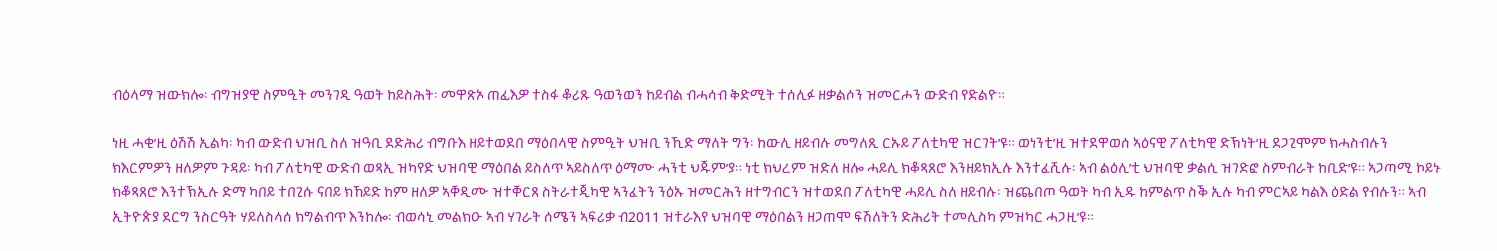ብዕላማ ዝውክሎ፡ ብግዝያዊ ስምዒት መንገዲ ዓወት ከይስሕት፡ መዋጽኦ ጠፊእዎ ተስፋ ቆሪጹ ዓወንወን ከይብል ብሓሳብ ቅድሚት ተሰሊፉ ዘቃልሶን ዝመርሖን ውድብ የድልዮ።

ነዚ ሓቂ’ዚ ዕሽሽ ኢልካ፡ ካብ ውድብ ህዝቢ ስለ ዝዓቢ ደድሕሪ ብግቡእ ዘይተወደበ ማዕበላዊ ስምዒት ህዝቢ ንኺድ ማለት ግን፡ ከውሊ ዘይብሉ መግለጺ ርኡይ ፖለቲካዊ ዝርገት’ዩ። ወነንቲ’ዚ ዝተደዋወሰ ኣዕናዊ ፖለቲካዊ ድኽነት’ዚ ደጋጊሞም ክሓስብሉን ክእርምዎን ዘለዎም ጉዳይ፡ ካብ ፖለቲካዊ ውድብ ወጻኢ ዝካየድ ህዝባዊ ማዕበል ይስለጥ ኣይስለጥ ዕማሙ ሓንቲ ህጁም’ያ። ነቲ ክህረም ዝድለ ዘሎ ሓይሊ ክቆጻጸሮ እንዘይክኢሉ እንተፈሺሉ፡ ኣብ ልዕሊ’ቲ ህዝባዊ ቃልሲ ዝገድፎ ስምብራት ከቢድ’ዩ። ኣጋጣሚ ኮይኑ ክቆጻጸሮ እንተኽኢሉ ድማ ካበይ ተበጊሱ ናበይ ክኸይድ ከም ዘለዎ ኣቐዲሙ ዝተቐርጸ ስትራተጂካዊ ኣንፈትን ንዕኡ ዝመርሕን ዘተግብርን ዝተወደበ ፖለቲካዊ ሓይሊ ስለ ዘይብሉ፡ ዝጨበጦ ዓወት ካብ ኢዱ ከምልጥ ስቕ ኢሉ ካብ ምርኣይ ካልእ ዕድል የብሉን። ኣብ ኢትዮጵያ ደርግ ንስርዓት ሃይለስላሰ ክግልብጥ እንከሎ፡ ብወሳኒ መልክዑ ኣብ ሃገራት ሰሜን ኣፍሪቃ ብ2011 ዝተራእየ ህዝባዊ ማዕበልን ዘጋጠሞ ፍሽለትን ድሕሪት ተመሊስካ ምዝካር ሓጋዚ’ዩ።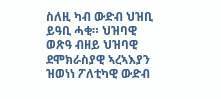ስለዚ ካብ ውድብ ህዝቢ ይዓቢ ሓቂ። ህዝባዊ ወጽዓ ብዘይ ህዝባዊ ደሞክራስያዊ ኣረኣእያን ዝወነነ ፖለቲካዊ ውድብ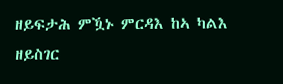ዘይፍታሕ ምዃኑ ምርዳእ ከኣ ካልእ ዘይስገር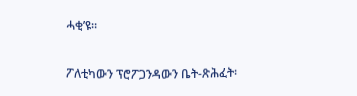ሓቂ’ዩ።

ፖለቲካውን ፕሮፖጋንዳውን ቤት-ጽሕፈት፡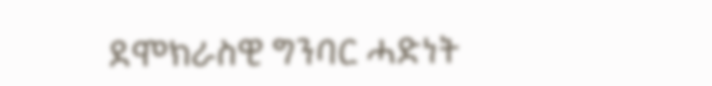ደሞክራስዊ ግንባር ሓድነት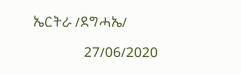ኤርትራ /ደግሓኤ/

                 27/06/2020